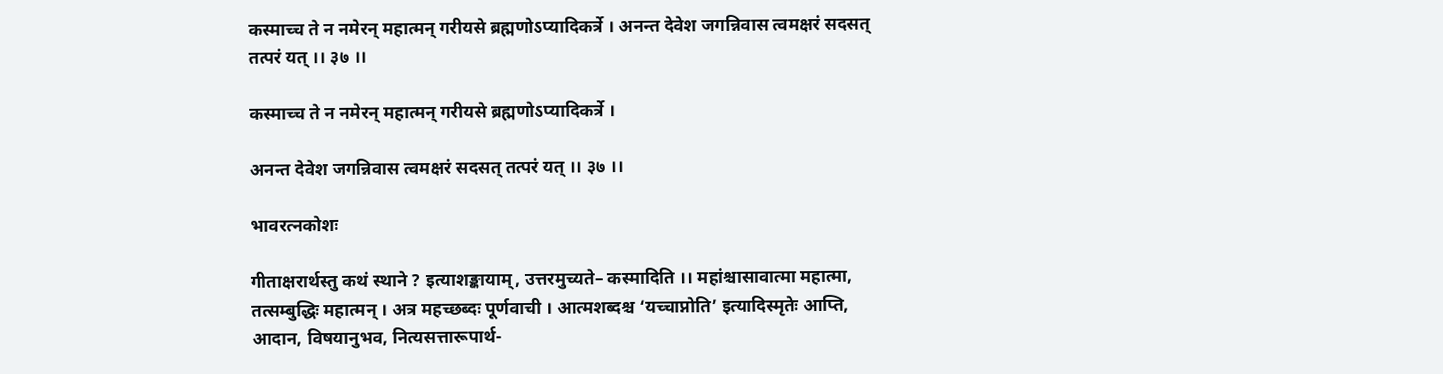कस्माच्च ते न नमेरन् महात्मन् गरीयसे ब्रह्मणोऽप्यादिकर्त्रे । अनन्त देवेश जगन्निवास त्वमक्षरं सदसत् तत्परं यत् ।। ३७ ।।

कस्माच्च ते न नमेरन् महात्मन् गरीयसे ब्रह्मणोऽप्यादिकर्त्रे ।

अनन्त देवेश जगन्निवास त्वमक्षरं सदसत् तत्परं यत् ।। ३७ ।।

भावरत्नकोशः

गीताक्षरार्थस्तु कथं स्थाने ? इत्याशङ्कायाम्, उत्तरमुच्यते– कस्मादिति ।। महांश्चासावात्मा महात्मा, तत्सम्बुद्धिः महात्मन् । अत्र महच्छब्दः पूर्णवाची । आत्मशब्दश्च ‘यच्चाप्नोति’ इत्यादिस्मृतेः आप्ति, आदान, विषयानुभव, नित्यसत्तारूपार्थ-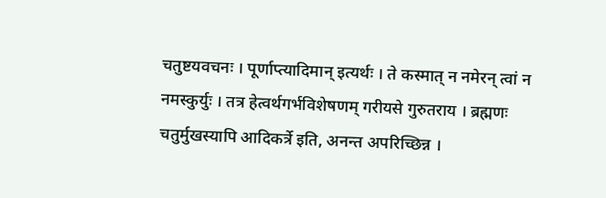चतुष्टयवचनः । पूर्णाप्त्यादिमान् इत्यर्थः । ते कस्मात् न नमेरन् त्वां न नमस्कुर्युः । तत्र हेत्वर्थगर्भविशेषणम् गरीयसे गुरुतराय । ब्रह्मणः चतुर्मुखस्यापि आदिकर्त्रे इति, अनन्त अपरिच्छिन्न ।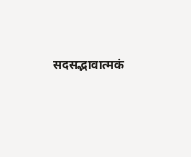सदसद्भावात्मकं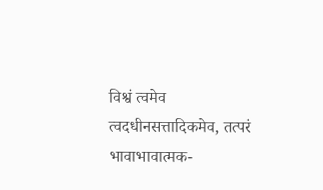विश्वं त्वमेव त्वदधीनसत्तादिकमेव, तत्परं भावाभावात्मक-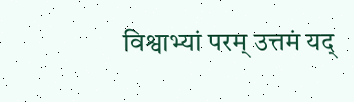विश्वाभ्यां परम् उत्तमं यद्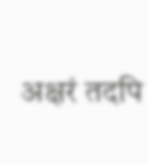अक्षरं तदपि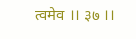त्वमेव ।। ३७ ।।